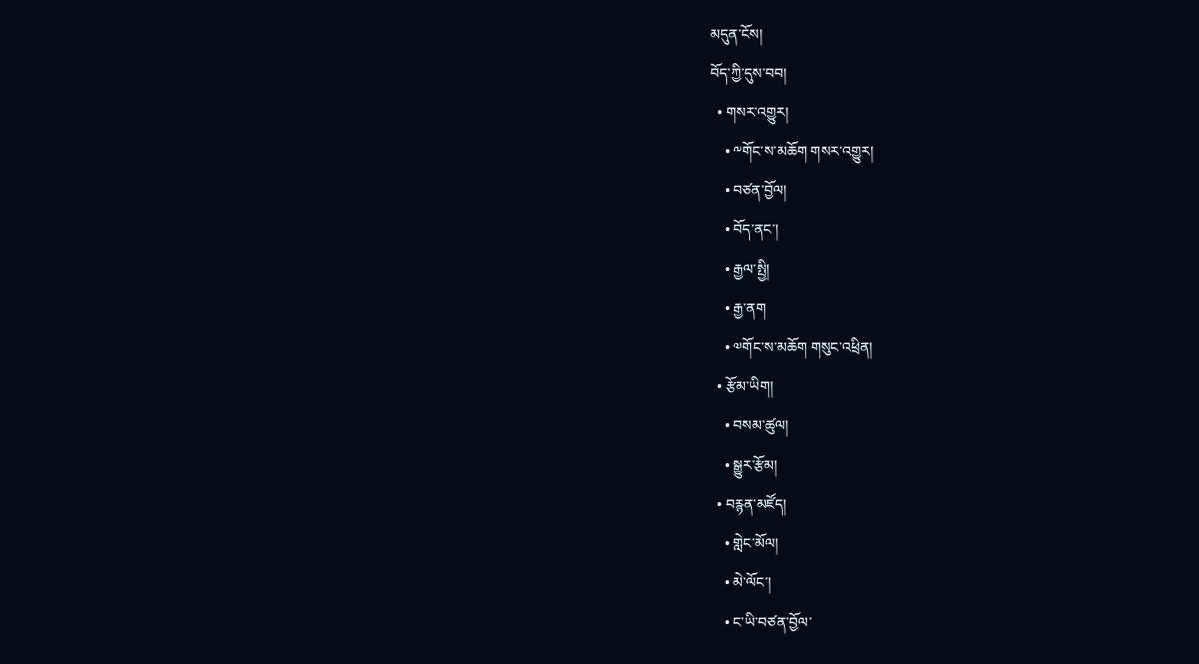མདུན་ངོས།
བོད་ཀྱི་དུས་བབ།
  • གསར་འགྱུར།
    • ༸གོང་ས་མཆོག གསར་འགྱུར།
    • བཙན་བྱོལ།
    • བོད་ནང་།
    • རྒྱལ་སྤྱི།
    • རྒྱ་ནག
    • ༧གོང་ས་མཆོག གསུང་འཕྲིན།
  • རྩོམ་ཡིག།
    • བསམ་ཚུལ།
    • སྒྱུར་རྩོམ།
  • བརྙན་མཛོད།
    • གླེང་མོལ།
    • མེ་ལོང་།
    • ང་ཡི་བཙན་བྱོལ་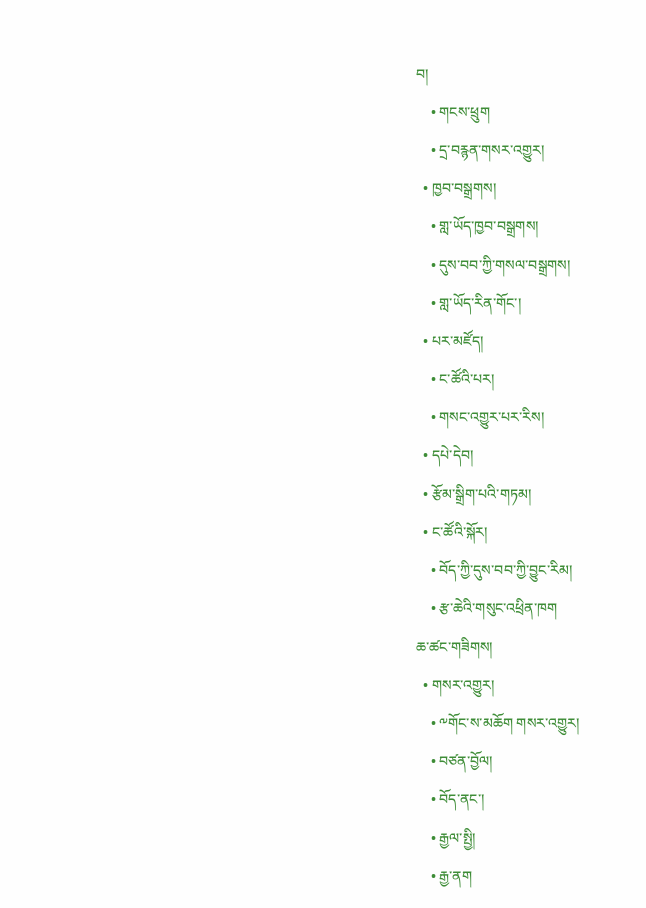བ།
    • གངས་ཕྲུག
    • དྲ་བརྙན་གསར་འགྱུར།
  • ཁྱབ་བསྒྲགས།
    • གླ་ཡོད་ཁྱབ་བསྒྲགས།
    • དུས་བབ་ཀྱི་གསལ་བསྒྲགས།
    • གླ་ཡོད་རིན་གོང་།
  • པར་མཛོད།
    • ང་ཚོའི་པར།
    • གསང་འགྱུར་པར་རིས།
  • དཔེ་དེབ།
  • རྩོམ་སྒྲིག་པའི་གཏམ།
  • ང་ཚོའི་སྐོར།
    • བོད་ཀྱི་དུས་བབ་ཀྱི་བྱུང་རིམ།
    • རྩ་ཆེའི་གསུང་འཕྲིན་ཁག
ཆ་ཚང་གཟིགས།
  • གསར་འགྱུར།
    • ༸གོང་ས་མཆོག གསར་འགྱུར།
    • བཙན་བྱོལ།
    • བོད་ནང་།
    • རྒྱལ་སྤྱི།
    • རྒྱ་ནག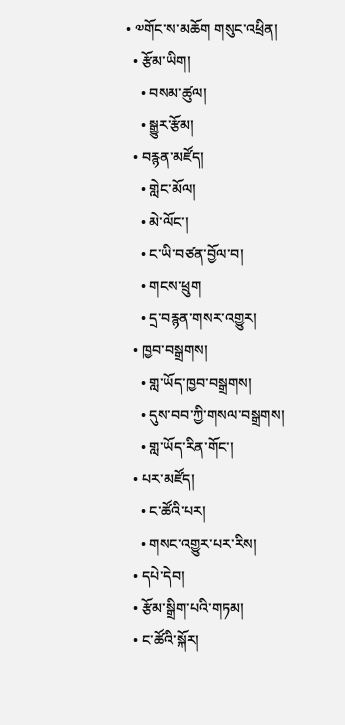• ༧གོང་ས་མཆོག གསུང་འཕྲིན།
  • རྩོམ་ཡིག།
    • བསམ་ཚུལ།
    • སྒྱུར་རྩོམ།
  • བརྙན་མཛོད།
    • གླེང་མོལ།
    • མེ་ལོང་།
    • ང་ཡི་བཙན་བྱོལ་བ།
    • གངས་ཕྲུག
    • དྲ་བརྙན་གསར་འགྱུར།
  • ཁྱབ་བསྒྲགས།
    • གླ་ཡོད་ཁྱབ་བསྒྲགས།
    • དུས་བབ་ཀྱི་གསལ་བསྒྲགས།
    • གླ་ཡོད་རིན་གོང་།
  • པར་མཛོད།
    • ང་ཚོའི་པར།
    • གསང་འགྱུར་པར་རིས།
  • དཔེ་དེབ།
  • རྩོམ་སྒྲིག་པའི་གཏམ།
  • ང་ཚོའི་སྐོར།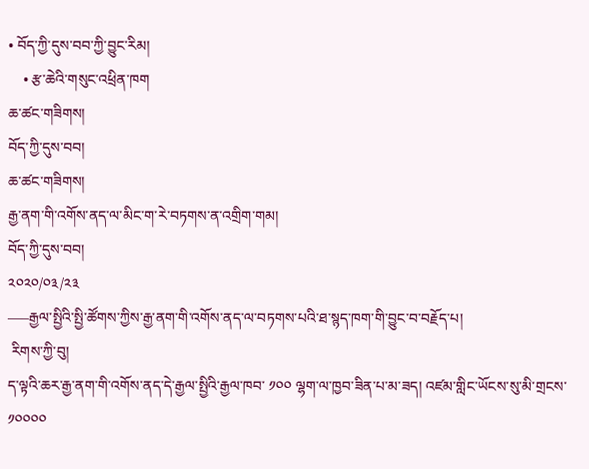• བོད་ཀྱི་དུས་བབ་ཀྱི་བྱུང་རིམ།
    • རྩ་ཆེའི་གསུང་འཕྲིན་ཁག
ཆ་ཚང་གཟིགས།
བོད་ཀྱི་དུས་བབ།
ཆ་ཚང་གཟིགས།
རྒྱ་ནག་གི་འགོས་ནད་ལ་མིང་ག་རེ་བཏགས་ན་འགྲིག་གམ།
བོད་ཀྱི་དུས་བབ།
༢༠༢༠/༠༣/༢༣
—–རྒྱལ་སྤྱིའི་སྤྱི་ཚོགས་ཀྱིས་རྒྱ་ནག་གི་འགོས་ནད་ལ་བཏགས་པའི་ཐ་སྙད་ཁག་གི་བྱུང་བ་བརྗོད་པ།
 རིགས་ཀྱི་བུ།
ད་ལྟའི་ཆར་རྒྱ་ནག་གི་འགོས་ནད་དེ་རྒྱལ་སྤྱིའི་རྒྱལ་ཁབ་ ༡༠༠ ལྷག་ལ་ཁྱབ་ཟིན་པ་མ་ཟད། འཛམ་གླིང་ཡོངས་སུ་མི་གྲངས་ ༡༠༠༠༠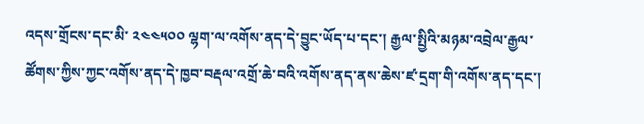འདས་གྲོངས་དང་མི་ ༢༤༤༥༠༠ ལྷག་ལ་འགོས་ནད་དེ་བྱུང་ཡོད་པ་དང་། རྒྱལ་སྤྱིའི་མཉམ་འབྲེལ་རྒྱལ་ཚོགས་ཀྱིས་ཀྱང་འགོས་ནད་དེ་ཁྱབ་བརྡལ་འགྲོ་ཆེ་བའི་འགོས་ནད་ནས་ཆེས་ཛ་དྲག་གི་འགོས་ནད་དང་།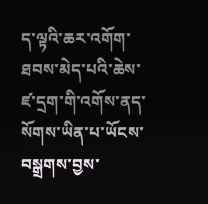ད་ལྟའི་ཆར་འགོག་ཐབས་མེད་པའི་ཆེས་ཛ་དྲག་གི་འགོས་ནད་སོགས་ཡིན་པ་ཡོངས་བསྒྲགས་བྱས་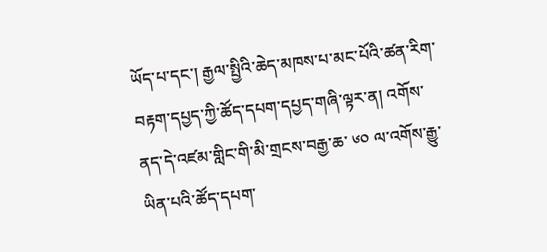ཡོད་པ་དང་། རྒྱལ་སྤྱིའི་ཆེད་མཁས་པ་མང་པོའི་ཚན་རིག་བརྟག་དཔྱད་ཀྱི་ཚོད་དཔག་དཔྱད་གཞི་ལྟར་ན། འགོས་ནད་དེ་འཛམ་གླིང་གི་མི་གྲངས་བརྒྱ་ཆ་ ༦༠ ལ་འགོས་རྒྱུ་ཡིན་པའི་ཚོད་དཔག་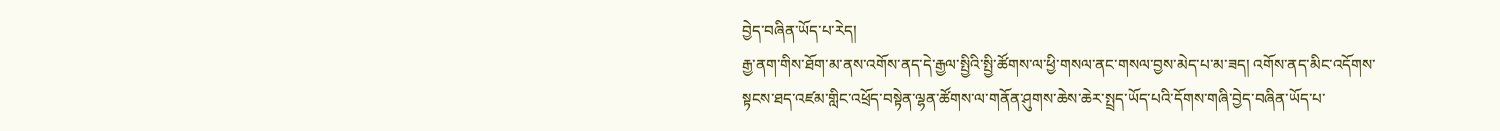བྱེད་བཞིན་ཡོད་པ་རེད།
རྒྱ་ནག་གིས་ཐོག་མ་ནས་འགོས་ནད་དེ་རྒྱལ་སྤྱིའི་སྤྱི་ཚོགས་ལ་ཕྱི་གསལ་ནང་གསལ་བྱས་མེད་པ་མ་ཟད། འགོས་ནད་མིང་འདོགས་སྟངས་ཐད་འཛམ་གླིང་འཕྲོད་བསྟེན་ལྷན་ཚོགས་ལ་གནོན་ཤུགས་ཆེས་ཆེར་སྤྲད་ཡོད་པའི་དོགས་གཞི་བྱེད་བཞིན་ཡོད་པ་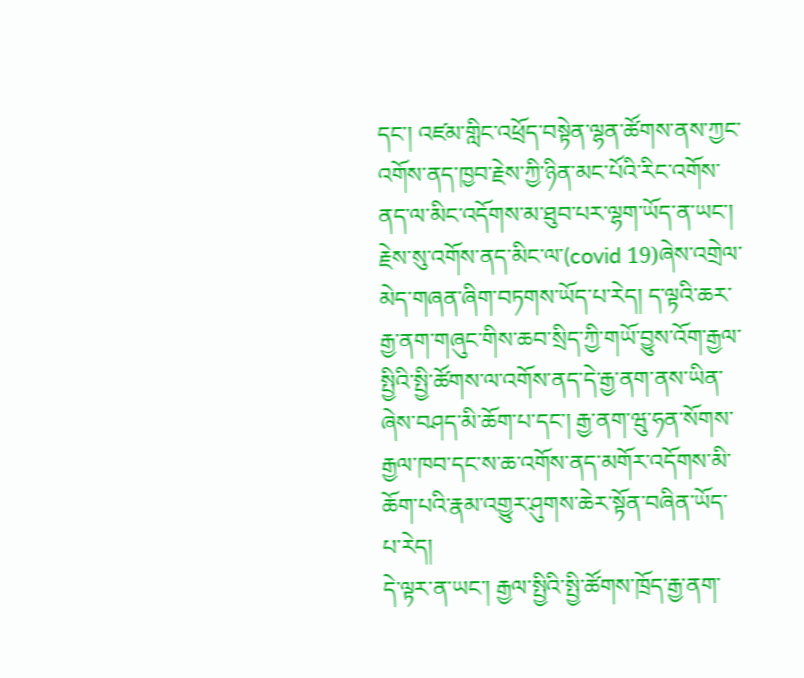དང་། འཛམ་གླིང་འཕྲོད་བསྟེན་ལྷན་ཚོགས་ནས་ཀྱང་འགོས་ནད་ཁྱབ་རྗེས་ཀྱི་ཉིན་མང་པོའི་རིང་འགོས་ནད་ལ་མིང་འདོགས་མ་ཐུབ་པར་ལྷག་ཡོད་ན་ཡང་། རྗེས་སུ་འགོས་ནད་མིང་ལ་(covid 19)ཞེས་འགྲེལ་མེད་གཞན་ཞིག་བཏགས་ཡོད་པ་རེད། ད་ལྟའི་ཆར་རྒྱ་ནག་གཞུང་གིས་ཆབ་སྲིད་ཀྱི་གཡོ་བྱུས་འོག་རྒྱལ་སྤྱིའི་སྤྱི་ཚོགས་ལ་འགོས་ནད་དེ་རྒྱ་ནག་ནས་ཡིན་ཞེས་བཤད་མི་ཆོག་པ་དང་། རྒྱ་ནག་ཝུ་ཧན་སོགས་རྒྱལ་ཁབ་དང་ས་ཆ་འགོས་ནད་མགོར་འདོགས་མི་ཆོག་པའི་རྣམ་འགྱུར་ཤུགས་ཆེར་སྟོན་བཞིན་ཡོད་པ་རེད།
དེ་ལྟར་ན་ཡང་། རྒྱལ་སྤྱིའི་སྤྱི་ཚོགས་ཁྲོད་རྒྱ་ནག་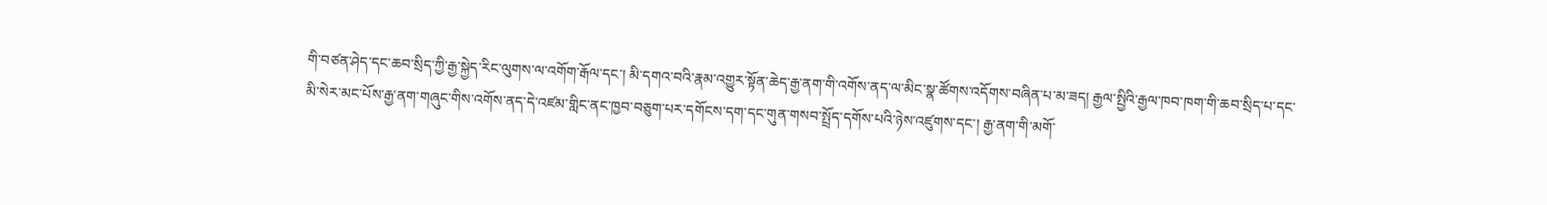གི་བཙན་ཤེད་དང་ཆབ་སྲིད་ཀྱི་རྒྱ་སྐྱེད་རིང་ལུགས་ལ་འགོག་རྒོལ་དང་། མི་དགའ་བའི་རྣམ་འགྱུར་སྟོན་ཆེད་རྒྱ་ནག་གི་འགོས་ནད་ལ་མིང་སྣ་ཚོགས་འདོགས་བཞིན་པ་མ་ཟད། རྒྱལ་སྤྱིའི་རྒྱལ་ཁབ་ཁག་གི་ཆབ་སྲིད་པ་དང་མི་སེར་མང་པོས་རྒྱ་ནག་གཞུང་གིས་འགོས་ནད་དེ་འཛམ་གླིང་ནང་ཁྱབ་བཅུག་པར་དགོངས་དག་དང་གུན་གསབ་སྤྲོད་དགོས་པའི་ཉེས་འཛུགས་དང་། རྒྱ་ནག་གི་མགོ་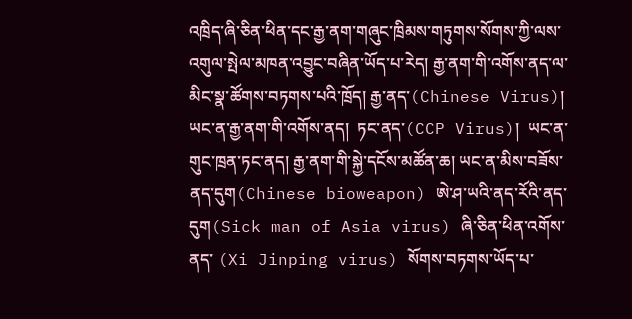འཁྲིད་ཞི་ཅིན་ཕིན་དང་རྒྱ་ནག་གཞུང་ཁྲིམས་གཏུགས་སོགས་ཀྱི་ལས་འགུལ་སྤེལ་མཁན་འབྱུང་བཞིན་ཡོད་པ་རེད། རྒྱ་ནག་གི་འགོས་ནད་ལ་མིང་སྣ་ཚོགས་བཏགས་པའི་ཁྲོད། རྒྱ་ནད་(Chinese Virus)། ཡང་ན་རྒྱ་ནག་གི་འགོས་ནད།  ཏང་ནད་(CCP Virus)།  ཡང་ན་གུང་ཁྲན་ཏང་ནད། རྒྱ་ནག་གི་སྐྱེ་དངོས་མཚོན་ཆ། ཡང་ན་མིས་བཟོས་ནད་དུག(Chinese bioweapon) ཨེ་ཤ་ཡའི་ནད་རོའི་ནད་དུག(Sick man of Asia virus) ཞི་ཅིན་ཕིན་འགོས་ནད་ (Xi Jinping virus) སོགས་བཏགས་ཡོད་པ་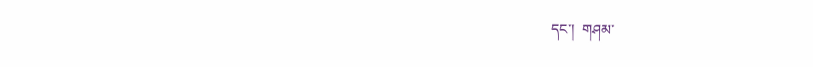དང་།  གཤམ་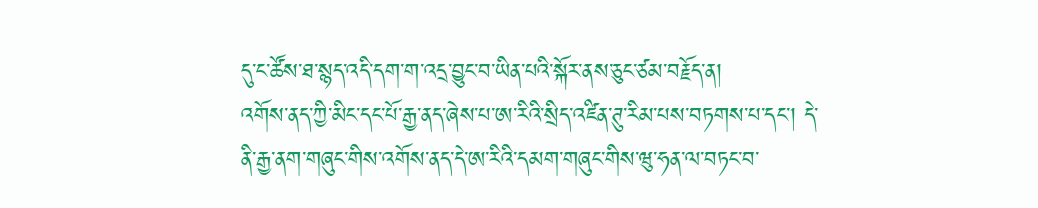དུ་ང་ཚོས་ཐ་སྙད་འདི་དག་ག་འདྲ་བྱུང་བ་ཡིན་པའི་སྐོར་ནས་ཅུང་ཙམ་བརྗོད་ན།
འགོས་ནད་ཀྱི་མིང་དང་པོ་རྒྱ་ནད་ཞེས་པ་ཨ་རིའི་སྲིད་འཛིན་ཊུ་རིམ་པས་བཏགས་པ་དང་། དེ་ནི་རྒྱ་ནག་གཞུང་གིས་འགོས་ནད་དེ་ཨ་རིའི་དམག་གཞུང་གིས་ཝུ་ཧན་ལ་བཏང་བ་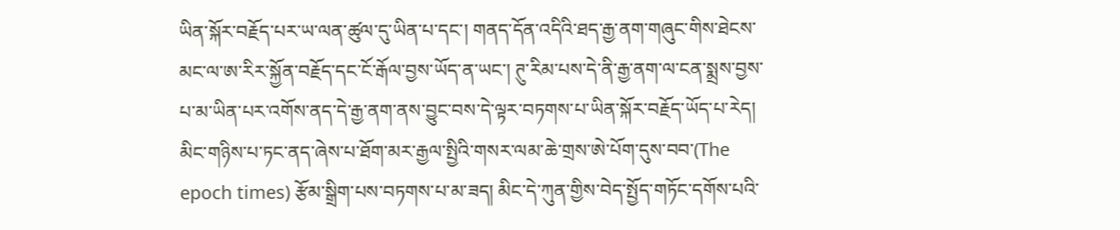ཡིན་སྐོར་བརྗོད་པར་ཡ་ལན་ཚུལ་དུ་ཡིན་པ་དང་། གནད་དོན་འདིའི་ཐད་རྒྱ་ནག་གཞུང་གིས་ཐེངས་མང་ལ་ཨ་རིར་སྐྱོན་བརྗོད་དང་ངོ་རྒོལ་བྱས་ཡོད་ན་ཡང་། ཊུ་རིམ་པས་དེ་ནི་རྒྱ་ནག་ལ་ངན་སྨྲས་བྱས་པ་མ་ཡིན་པར་འགོས་ནད་དེ་རྒྱ་ནག་ནས་བྱུང་བས་དེ་ལྟར་བཏགས་པ་ཡིན་སྐོར་བརྗོད་ཡོད་པ་རེད། མིང་གཉིས་པ་ཏང་ནད་ཞེས་པ་ཐོག་མར་རྒྱལ་སྤྱིའི་གསར་ལམ་ཆེ་གྲས་ཨེ་པོག་དུས་བབ་(The epoch times) རྩོམ་སྒྲིག་པས་བཏགས་པ་མ་ཟད། མིང་དེ་ཀུན་གྱིས་བེད་སྤྱོད་གཏོང་དགོས་པའི་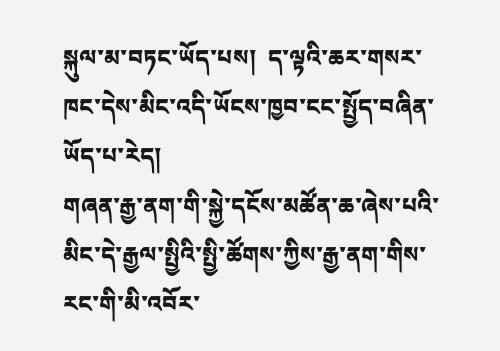སྐུལ་མ་བཏང་ཡོད་པས།  ད་ལྟའི་ཆར་གསར་ཁང་དེས་མིང་འདི་ཡོངས་ཁྱབ་ངང་སྤྱོད་བཞིན་ཡོད་པ་རེད།
གཞན་རྒྱ་ནག་གི་སྐྱེ་དངོས་མཚོན་ཆ་ཞེས་པའི་མིང་དེ་རྒྱལ་སྤྱིའི་སྤྱི་ཚོགས་ཀྱིས་རྒྱ་ནག་གིས་རང་གི་མི་འབོར་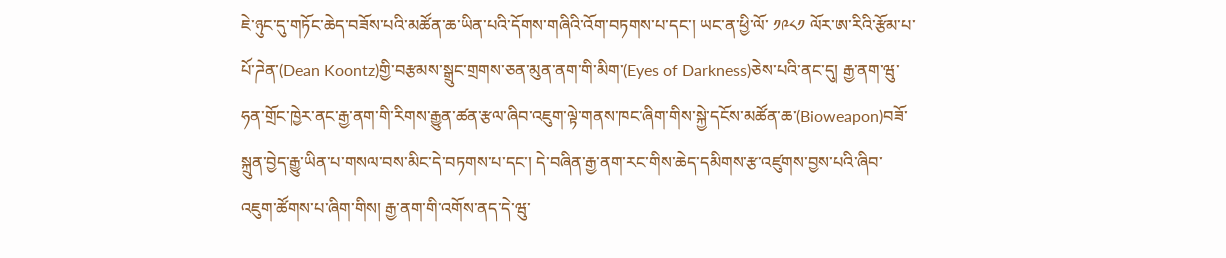ཇེ་ཉུང་དུ་གཏོང་ཆེད་བཟོས་པའི་མཚོན་ཆ་ཡིན་པའི་དོགས་གཞིའི་འོག་བཏགས་པ་དང་། ཡང་ན་ཕྱི་ལོ་ ༡༩༨༡ ལོར་ཨ་རིའི་རྩོམ་པ་པོ་ཌེན་(Dean Koontz)གྱི་བརྩམས་སྒྲུང་གྲགས་ཅན་མུན་ནག་གི་མིག་(Eyes of Darkness)ཅེས་པའི་ནང་དུ། རྒྱ་ནག་ཝུ་ཧན་གྲོང་ཁྱེར་ནང་རྒྱ་ནག་གི་རིགས་རྒྱུན་ཚན་རྩལ་ཞིབ་འཇུག་ལྟེ་གནས་ཁང་ཞིག་གིས་སྐྱེ་དངོས་མཚོན་ཆ་(Bioweapon)བཟོ་སྐྲུན་བྱེད་རྒྱུ་ཡིན་པ་གསལ་བས་མིང་དེ་བཏགས་པ་དང་། དེ་བཞིན་རྒྱ་ནག་རང་གིས་ཆེད་དམིགས་རྩ་འཛུགས་བྱས་པའི་ཞིབ་འཇུག་ཚོགས་པ་ཞིག་གིས། རྒྱ་ནག་གི་འགོས་ནད་དེ་ཝུ་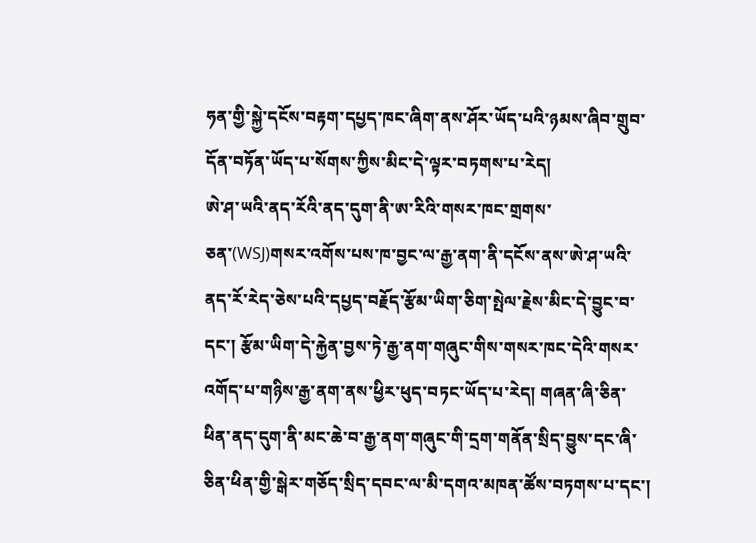ཧན་གྱི་སྐྱེ་དངོས་བརྟག་དཔྱད་ཁང་ཞིག་ནས་ཤོར་ཡོད་པའི་ཉམས་ཞིབ་གྲུབ་དོན་བཏོན་ཡོད་པ་སོགས་ཀྱིས་མིང་དེ་ལྟར་བཏགས་པ་རེད།
ཨེ་ཤ་ཡའི་ནད་རོའི་ནད་དུག་ནི་ཨ་རིའི་གསར་ཁང་གྲགས་ཅན་(WSJ)གསར་འགོས་པས་ཁ་བྱང་ལ་རྒྱ་ནག་ནི་དངོས་ནས་ཨེ་ཤ་ཡའི་ནད་རོ་རེད་ཅེས་པའི་དཔྱད་བརྗོད་རྩོམ་ཡིག་ཅིག་སྤེལ་རྗེས་མིང་དེ་བྱུང་བ་དང་། རྩོམ་ཡིག་དེ་རྐྱེན་བྱས་ཏེ་རྒྱ་ནག་གཞུང་གིས་གསར་ཁང་དེའི་གསར་འགོད་པ་གཉིས་རྒྱ་ནག་ནས་ཕྱིར་ཕུད་བཏང་ཡོད་པ་རེད། གཞན་ཞི་ཅིན་ཕིན་ནད་དུག་ནི་མང་ཆེ་བ་རྒྱ་ནག་གཞུང་གི་དྲག་གནོན་སྲིད་བྱུས་དང་ཞི་ཅིན་ཕིན་གྱི་སྒེར་གཅོད་སྲིད་དབང་ལ་མི་དགའ་མཁན་ཚོས་བཏགས་པ་དང་།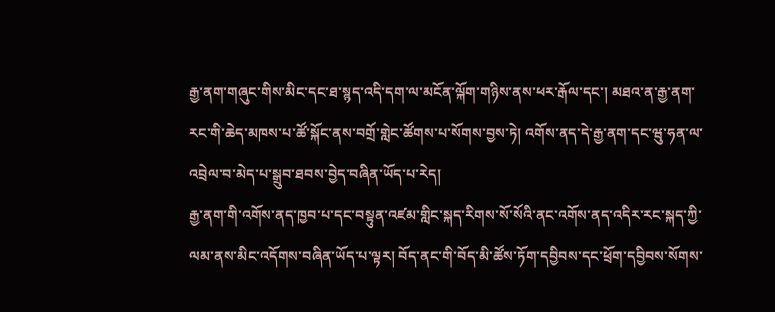རྒྱ་ནག་གཞུང་གིས་མིང་དང་ཐ་སྙད་འདི་དག་ལ་མངོན་ལྐོག་གཉིས་ནས་ཕར་རྒོལ་དང་། མཐའ་ན་རྒྱ་ནག་རང་གི་ཆེད་མཁས་པ་ཚོ་སྐོང་ནས་བགྲོ་གླེང་ཚོགས་པ་སོགས་བྱས་ཏེ། འགོས་ནད་དེ་རྒྱ་ནག་དང་ཝུ་ཧན་ལ་འབྲེལ་བ་མེད་པ་སྒྲུབ་ཐབས་བྱེད་བཞིན་ཡོད་པ་རེད།
རྒྱ་ནག་གི་འགོས་ནད་ཁྱབ་པ་དང་བསྟུན་འཛམ་གླིང་སྐད་རིགས་སོ་སོའི་ནང་འགོས་ནད་འདིར་རང་སྐད་ཀྱི་ལམ་ནས་མིང་འདོགས་བཞིན་ཡོད་པ་ལྟར། བོད་ནང་གི་བོད་མི་ཚོས་ཏོག་དབྱིབས་དང་ཕྲོག་དབྱིབས་སོགས་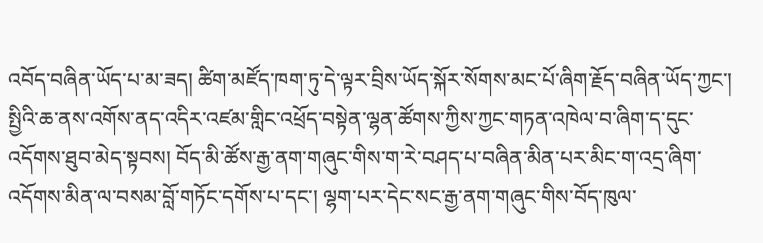འབོད་བཞིན་ཡོད་པ་མ་ཟད། ཚིག་མཛོད་ཁག་ཏུ་དེ་ལྟར་བྲིས་ཡོད་སྐོར་སོགས་མང་པོ་ཞིག་རྗོད་བཞིན་ཡོད་ཀྱང་། སྤྱིའི་ཆ་ནས་འགོས་ནད་འདིར་འཛམ་གླིང་འཕྲོད་བསྟེན་ལྷན་ཚོགས་ཀྱིས་ཀྱང་གཏན་འཁེལ་བ་ཞིག་ད་དུང་འདོགས་ཐུབ་མེད་སྟབས། བོད་མི་ཚོས་རྒྱ་ནག་གཞུང་གིས་ག་རེ་བཤད་པ་བཞིན་མིན་པར་མིང་ག་འདྲ་ཞིག་འདོགས་མིན་ལ་བསམ་བློ་གཏོང་དགོས་པ་དང་། ལྷག་པར་དེང་སང་རྒྱ་ནག་གཞུང་གིས་བོད་ཁུལ་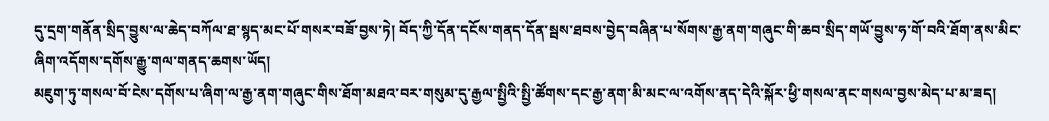དུ་དྲག་གནོན་སྲིད་བྱུས་ལ་ཆེད་བཀོལ་ཐ་སྙད་མང་པོ་གསར་བཟོ་བྱས་ཏེ། བོད་ཀྱི་དོན་དངོས་གནད་དོན་སྦས་ཐབས་བྱེད་བཞིན་པ་སོགས་རྒྱ་ནག་གཞུང་གི་ཆབ་སྲིད་གཡོ་བྱུས་ཧ་གོ་བའི་ཐོག་ནས་མིང་ཞིག་འདོགས་དགོས་རྒྱུ་གལ་གནད་ཆགས་ཡོད།
མཇུག་ཏུ་གསལ་བོ་ངེས་དགོས་པ་ཞིག་ལ་རྒྱ་ནག་གཞུང་གིས་ཐོག་མཐའ་བར་གསུམ་དུ་རྒྱལ་སྤྱིའི་སྤྱི་ཚོགས་དང་རྒྱ་ནག་མི་མང་ལ་འགོས་ནད་དེའི་སྐོར་ཕྱི་གསལ་ནང་གསལ་བྱས་མེད་པ་མ་ཟད།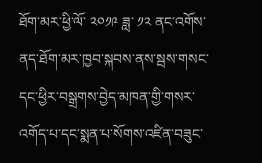ཐོག་མར་ཕྱི་ལོ་ ༢༠༡༩ ཟླ་ ༡༢ ནང་འགོས་ནད་ཐོག་མར་ཁྱབ་སྐབས་ནས་སྦས་གསང་དང་ཕྱིར་བསྒྲགས་བྱེད་མཁན་གྱི་གསར་འགོད་པ་དང་སྨན་པ་སོགས་འཛིན་བཟུང་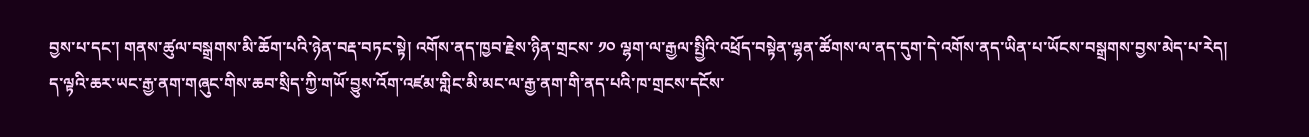བྱས་པ་དང་། གནས་ཚུལ་བསྒྲགས་མི་ཆོག་པའི་ཉེན་བརྡ་བཏང་སྟེ། འགོས་ནད་ཁྱབ་རྗེས་ཉིན་གྲངས་ ༡༠ ལྷག་ལ་རྒྱལ་སྤྱིའི་འཕྲོད་བསྟེན་ལྷན་ཚོགས་ལ་ནད་དུག་དེ་འགོས་ནད་ཡིན་པ་ཡོངས་བསྒྲགས་བྱས་མེད་པ་རེད།
ད་ལྟའི་ཆར་ཡང་རྒྱ་ནག་གཞུང་གིས་ཆབ་སྲིད་ཀྱི་གཡོ་བྱུས་འོག་འཛམ་གླིང་མི་མང་ལ་རྒྱ་ནག་གི་ནད་པའི་ཁ་གྲངས་དངོས་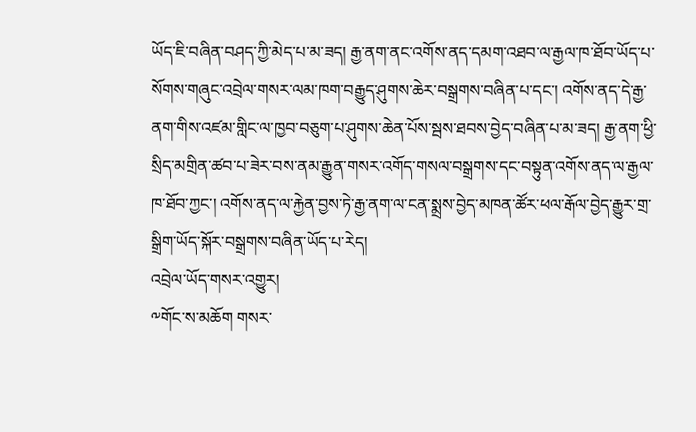ཡོད་ཇི་བཞིན་བཤད་ཀྱི་མེད་པ་མ་ཟད། རྒྱ་ནག་ནང་འགོས་ནད་དམག་འཐབ་ལ་རྒྱལ་ཁ་ཐོབ་ཡོད་པ་སོགས་གཞུང་འབྲེལ་གསར་ལམ་ཁག་བརྒྱུད་ཤུགས་ཆེར་བསྒྲགས་བཞིན་པ་དང་། འགོས་ནད་དེ་རྒྱ་ནག་གིས་འཛམ་གླིང་ལ་ཁྱབ་བཅུག་པ་ཤུགས་ཆེན་པོས་སྦས་ཐབས་བྱེད་བཞིན་པ་མ་ཟད། རྒྱ་ནག་ཕྱི་སྲིད་མགྲིན་ཚབ་པ་ཟེར་བས་ནམ་རྒྱུན་གསར་འགོད་གསལ་བསྒྲགས་དང་བསྟུན་འགོས་ནད་ལ་རྒྱལ་ཁ་ཐོབ་ཀྱང་། འགོས་ནད་ལ་རྐྱེན་བྱས་ཏེ་རྒྱ་ནག་ལ་ངན་སྨྲས་བྱེད་མཁན་ཚོར་ཕལ་རྒོལ་བྱེད་རྒྱུར་གྲ་སྒྲིག་ཡོད་སྐོར་བསྒྲགས་བཞིན་ཡོད་པ་རེད།
འབྲེལ་ཡོད་གསར་འགྱུར།
༸གོང་ས་མཆོག གསར་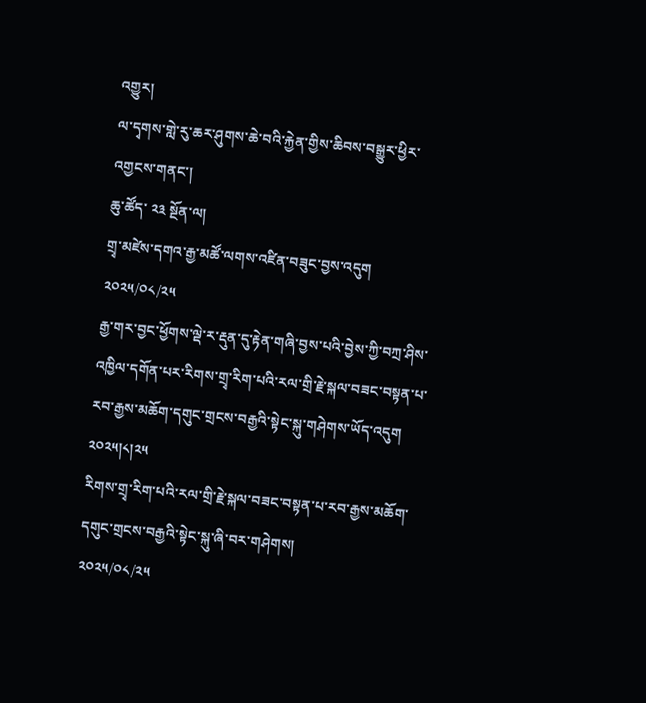འགྱུར།
ལ་དྭགས་གླེ་རུ་ཆར་ཤུགས་ཆེ་བའི་རྐྱེན་གྱིས་ཆིབས་བསྒྱུར་ཕྱིར་འགྱངས་གནང་།
ཆུ་ཚོད་ ༢༣ སྔོན་ལ།
གྲྭ་མཛེས་དགའ་རྒྱ་མཚོ་ལགས་འཛིན་བཟུང་བྱས་འདུག
༢༠༢༥/༠༨/༢༥
རྒྱ་གར་བྱང་ཕྱོགས་ལྡེ་ར་རྡུན་དུ་རྟེན་གཞི་བྱས་པའི་བྱེས་ཀྱི་བཀྲ་ཤིས་འཁྱིལ་དགོན་པར་རིགས་གྲྭ་རིག་པའི་རལ་གྲི་རྗེ་སྐལ་བཟང་བསྟན་པ་རབ་རྒྱས་མཆོག་དགུང་གྲངས་བརྒྱའི་སྟེང་སྐུ་གཤེགས་ཡོད་འདུག ༢༠༢༥།༨།༢༥
རིགས་གྲྭ་རིག་པའི་རལ་གྲི་རྗེ་སྐལ་བཟང་བསྟན་པ་རབ་རྒྱས་མཆོག་དགུང་གྲངས་བརྒྱའི་སྟེང་སྐུ་ཞི་བར་གཤེགས།
༢༠༢༥/༠༨/༢༥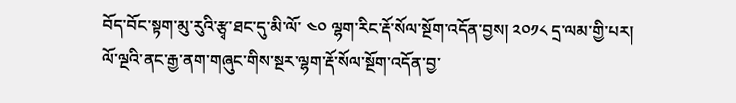བོད་བོང་སྟག་མུ་རུའི་རྩྭ་ཐང་དུ་མི་ལོ་ ༤༠ ལྷག་རིང་རྡོ་སོལ་སྔོག་འདོན་བྱས། ༢༠༡༨ དྲ་ལམ་གྱི་པར།
ལོ་ལྔའི་ནང་རྒྱ་ནག་གཞུང་གིས་སྔར་ལྷག་རྡོ་སོལ་སྔོག་འདོན་བྱ་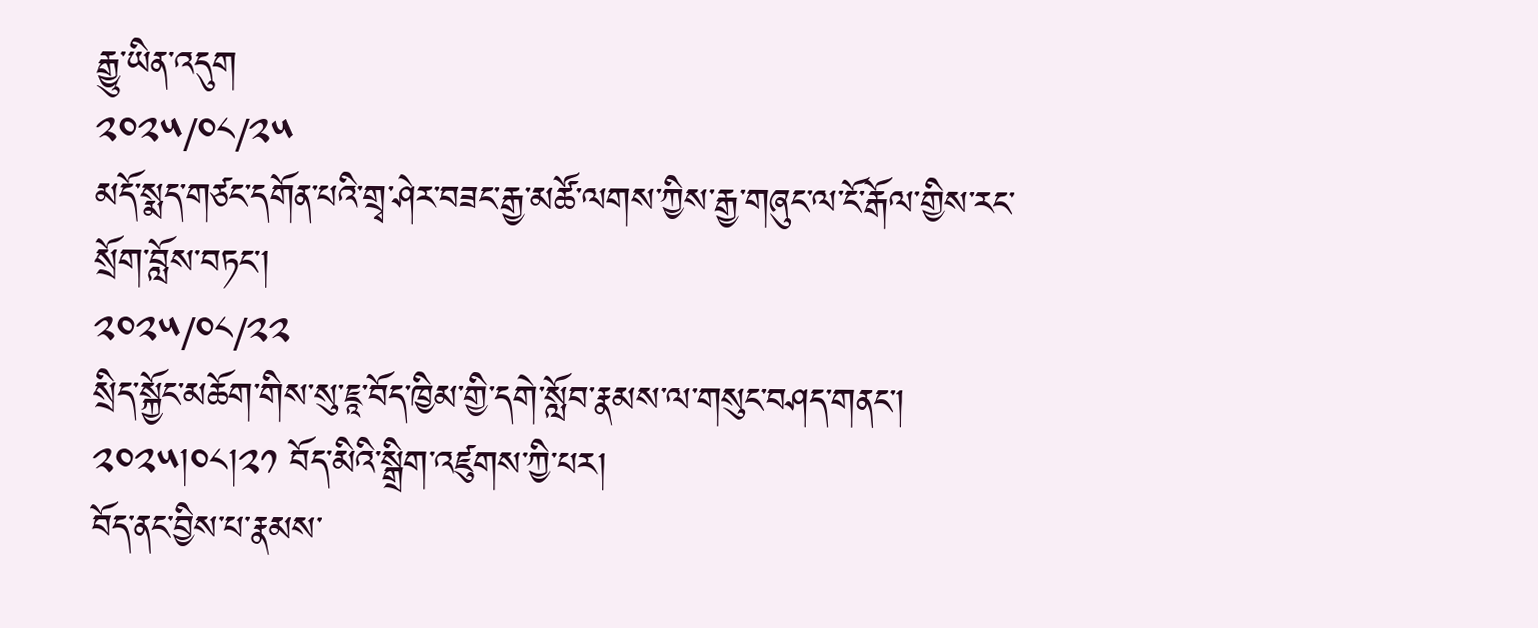རྒྱུ་ཡིན་འདུག
༢༠༢༥/༠༨/༢༥
མདོ་སྨད་གཙང་དགོན་པའི་གྲྭ་ཤེར་བཟང་རྒྱ་མཚོ་ལགས་ཀྱིས་རྒྱ་གཞུང་ལ་ངོ་རྒོལ་གྱིས་རང་སྲོག་བློས་བཏང་།
༢༠༢༥/༠༨/༢༢
སྲིད་སྐྱོང་མཆོག་གིས་སུ་ཇཱ་བོད་ཁྱིམ་གྱི་དགེ་སློབ་རྣམས་ལ་གསུང་བཤད་གནང་། ༢༠༢༥།༠༨།༢༡ བོད་མིའི་སྒྲིག་འཛུགས་ཀྱི་པར།
བོད་ནང་བྱིས་པ་རྣམས་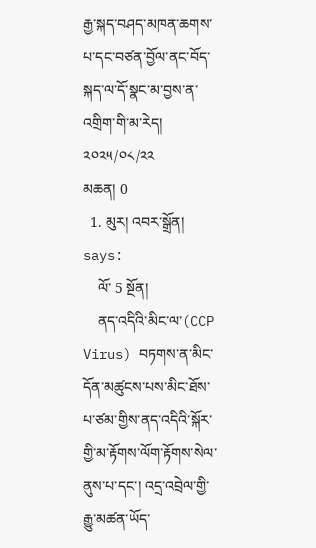རྒྱ་སྐད་བཤད་མཁན་ཆགས་པ་དང་བཙན་བྱོལ་ནང་བོད་སྐད་ལ་དོ་སྣང་མ་བྱས་ན་འགྲིག་གི་མ་རེད།
༢༠༢༥/༠༨/༢༢
མཆན། 0
  1. མུར། འབར་སྒྲོན། says:
    ལོ་ 5 སྔོན།
    ནད་འདིའི་མིང་ལ་(CCP Virus) བཏགས་ན་མིང་དོན་མཚུངས་པས་མིང་ཐོས་པ་ཙམ་གྱིས་ནད་འདིའི་སྐོར་གྱི་མ་རྟོགས་ལོག་རྟོགས་སེལ་ནུས་པ་དང་། འདྲ་འབྲེལ་གྱི་རྒྱུ་མཚན་ཡོད་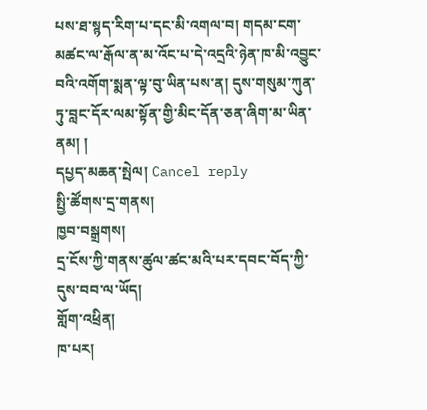པས་ཐ་སྙད་རིག་པ་དང་མི་འགལ་བ། གདམ་ངག་མཚང་ལ་རྒོལ་ན་མ་འོང་པ་དེ་འདྲའི་ཉེན་ཁ་མི་འབྱུང་བའི་འགོག་སྨན་ལྟ་བུ་ཡིན་པས་ན། དུས་གསུམ་ཀུན་ཏུ་བླང་དོར་ལམ་སྟོན་གྱི་མིང་དོན་ཅན་ཞིག་མ་ཡིན་ནམ། །
དཔྱད་མཆན་སྤེལ། Cancel reply
སྤྱི་ཚོགས་དྲ་གནས།
ཁྱབ་བསྒྲགས།
དྲ་ངོས་ཀྱི་གནས་ཚུལ་ཚང་མའི་པར་དབང་བོད་ཀྱི་དུས་བབ་ལ་ཡོད།
གློག་འཕྲིན།
ཁ་པར།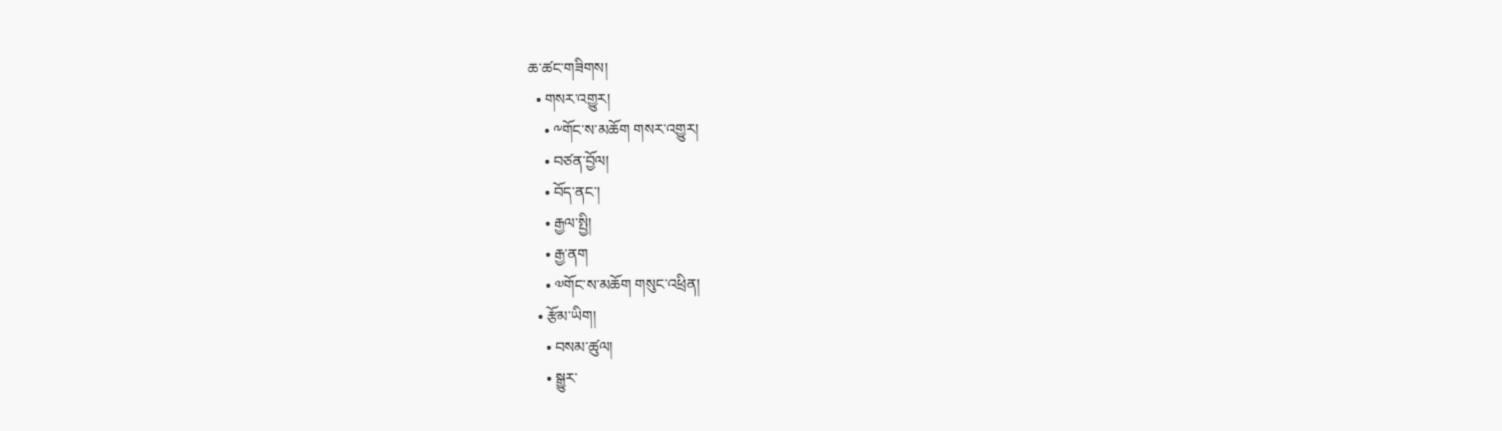ཆ་ཚང་གཟིགས།
  • གསར་འགྱུར།
    • ༸གོང་ས་མཆོག གསར་འགྱུར།
    • བཙན་བྱོལ།
    • བོད་ནང་།
    • རྒྱལ་སྤྱི།
    • རྒྱ་ནག
    • ༧གོང་ས་མཆོག གསུང་འཕྲིན།
  • རྩོམ་ཡིག།
    • བསམ་ཚུལ།
    • སྒྱུར་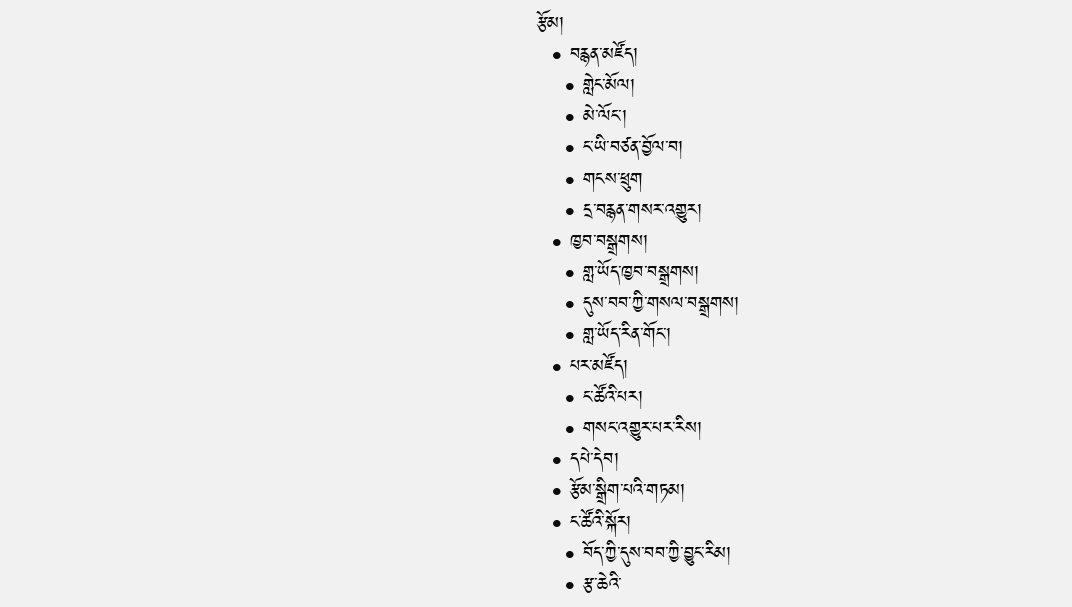རྩོམ།
  • བརྙན་མཛོད།
    • གླེང་མོལ།
    • མེ་ལོང་།
    • ང་ཡི་བཙན་བྱོལ་བ།
    • གངས་ཕྲུག
    • དྲ་བརྙན་གསར་འགྱུར།
  • ཁྱབ་བསྒྲགས།
    • གླ་ཡོད་ཁྱབ་བསྒྲགས།
    • དུས་བབ་ཀྱི་གསལ་བསྒྲགས།
    • གླ་ཡོད་རིན་གོང་།
  • པར་མཛོད།
    • ང་ཚོའི་པར།
    • གསང་འགྱུར་པར་རིས།
  • དཔེ་དེབ།
  • རྩོམ་སྒྲིག་པའི་གཏམ།
  • ང་ཚོའི་སྐོར།
    • བོད་ཀྱི་དུས་བབ་ཀྱི་བྱུང་རིམ།
    • རྩ་ཆེའི་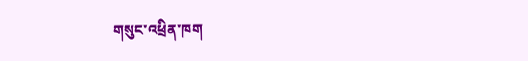གསུང་འཕྲིན་ཁག